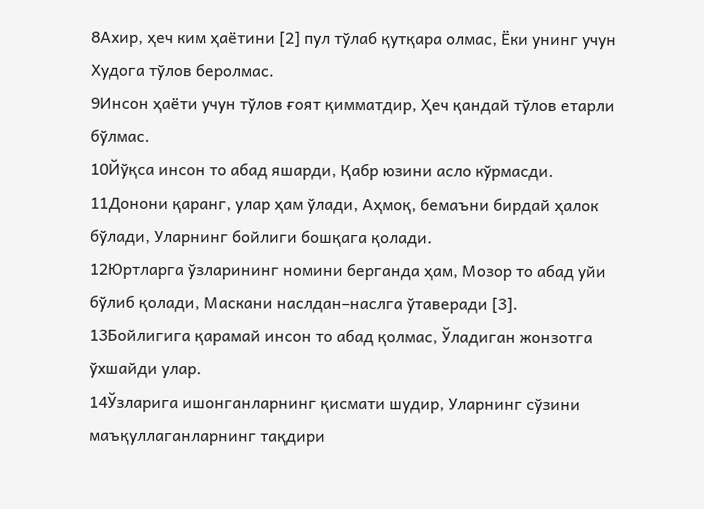8Ахир, ҳеч ким ҳаётини [2] пул тўлаб қутқара олмас, Ёки унинг учун Худога тўлов беролмас.
9Инсон ҳаёти учун тўлов ғоят қимматдир, Ҳеч қандай тўлов етарли бўлмас.
10Йўқса инсон то абад яшарди, Қабр юзини асло кўрмасди.
11Донони қаранг, улар ҳам ўлади, Аҳмоқ, бемаъни бирдай ҳалок бўлади, Уларнинг бойлиги бошқага қолади.
12Юртларга ўзларининг номини берганда ҳам, Мозор то абад уйи бўлиб қолади, Маскани наслдан–наслга ўтаверади [3].
13Бойлигига қарамай инсон то абад қолмас, Ўладиган жонзотга ўхшайди улар.
14Ўзларига ишонганларнинг қисмати шудир, Уларнинг сўзини маъқуллаганларнинг тақдири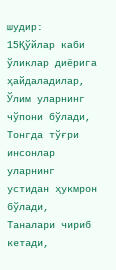шудир:
15Қўйлар каби ўликлар диёрига ҳайдаладилар, Ўлим уларнинг чўпони бўлади, Тонгда тўғри инсонлар уларнинг устидан ҳукмрон бўлади, Таналари чириб кетади,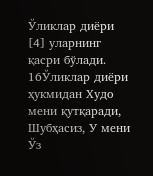Ўликлар диёри [4] уларнинг қасри бўлади.
16Ўликлар диёри ҳукмидан Худо мени қутқаради, Шубҳасиз, У мени Ўз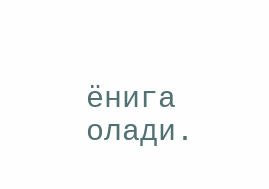ёнига олади.